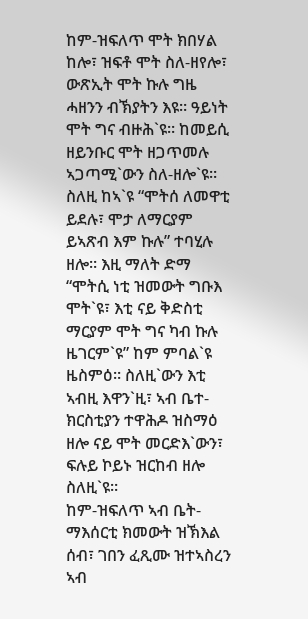ከም-ዝፍለጥ ሞት ክበሃል ከሎ፣ ዝፍቶ ሞት ስለ-ዘየሎ፣ ውጽኢት ሞት ኩሉ ግዜ ሓዘንን ብኽያትን እዩ። ዓይነት ሞት ግና ብዙሕ`ዩ። ከመይሲ ዘይንቡር ሞት ዘጋጥመሉ ኣጋጣሚ`ውን ስለ-ዘሎ`ዩ። ስለዚ ከኣ`ዩ “ሞትሰ ለመዋቲ ይደሉ፣ ሞታ ለማርያም ይኣጽብ እም ኩሉ” ተባሂሉ ዘሎ። እዚ ማለት ድማ “ሞትሲ ነቲ ዝመውት ግቡእ ሞት`ዩ፣ እቲ ናይ ቅድስቲ ማርያም ሞት ግና ካብ ኩሉ ዜገርም`ዩ” ከም ምባል`ዩ ዜስምዕ። ስለዚ`ውን እቲ ኣብዚ እዋን`ዚ፣ ኣብ ቤተ-ክርስቲያን ተዋሕዶ ዝስማዕ ዘሎ ናይ ሞት መርድእ`ውን፣ ፍሉይ ኮይኑ ዝርከብ ዘሎ ስለዚ`ዩ።
ከም-ዝፍለጥ ኣብ ቤት-ማእሰርቲ ክመውት ዝኽእል ሰብ፣ ገበን ፈጺሙ ዝተኣስረን ኣብ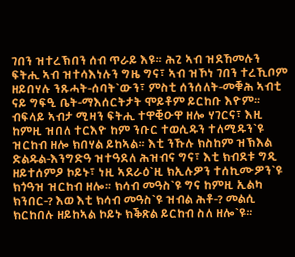ገበን ዝተረኽበን ሰብ ጥራይ እዩ። ሕጊ ኣብ ዝደኸመሉን ፍትሒ ኣብ ዝተሳእነሉን ግዜ ግና፣ ኣብ ዝኾነ ገበን ተረኺቦም ዘይበሃሉ ንጹሓት-ሰባት`ውን፣ ምስቲ ሰንሰለት-መቑሕ ኣብቲ ናይ ግፍዒ ቤት-ማእሰርትታት ሞይቶም ይርከቡ እዮም። ብፍላይ ኣብታ ሚዛን ፍትሒ ተዋቒዑዋ ዘሎ ሃገርና፣ እዚ ከምዚ ዝበለ ተርእዮ ከም ንቡር ተወሲዱን ተለሚዱን`ዩ ዝርከብ ዘሎ ክበሃል ይከኣል። እቲ ንኹሉ ክስከም ዝኽእል ድልዱል-እንግድዓ ዝተዓደለ ሕዝብና ግና፣ እቲ ክብደቱ ግዲ ዘይተሰምዖ ኮይኑ፣ ነዚ ኣደራዕ`ዚ ክኢሉዎን ተሰኪሙዎን`ዩ ክጎዓዝ ዝርከብ ዘሎ። ክሳብ መዓስ`ዩ ግና ከምዚ ኢልካ ክንበር-? እወ እቲ ክሳብ መዓስ`ዩ ዝብል ሕቶ-? መልሲ ክርከበሉ ዘይከኣል ኮይኑ ክቕጽል ይርከብ ስለ ዘሎ`ዩ።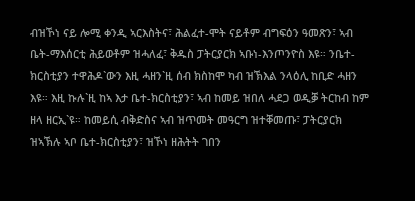ብዝኾነ ናይ ሎሚ ቀንዲ ኣርእስትና፣ ሕልፈተ-ሞት ናይቶም ብግፍዕን ዓመጽን፣ ኣብ ቤት-ማእሰርቲ ሕይወቶም ዝሓለፈ፣ ቅዱስ ፓትርያርክ ኣቡነ-እንጦንዮስ እዩ። ንቤተ-ክርስቲያን ተዋሕዶ`ውን እዚ ሓዘን`ዚ ሰብ ክስከሞ ካብ ዝኽእል ንላዕሊ ከቢድ ሓዘን እዩ። እዚ ኩሉ`ዚ ከኣ እታ ቤተ-ክርስቲያን፣ ኣብ ከመይ ዝበለ ሓደጋ ወዲቓ ትርከብ ከም ዘላ ዘርኢ`ዩ። ከመይሲ ብቅድስና ኣብ ዝጥመት መዓርግ ዝተቐመጡ፣ ፓትርያርክ ዝኣኽሉ ኣቦ ቤተ-ክርስቲያን፣ ዝኾነ ዘሕትት ገበን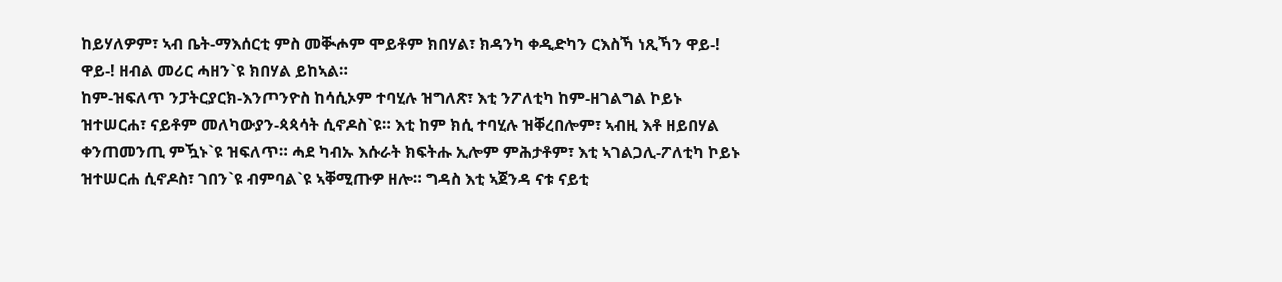ከይሃለዎም፣ ኣብ ቤት-ማእሰርቲ ምስ መቚሖም ሞይቶም ክበሃል፣ ክዳንካ ቀዲድካን ርእስኻ ነጺኻን ዋይ-! ዋይ-! ዘብል መሪር ሓዘን`ዩ ክበሃል ይከኣል።
ከም-ዝፍለጥ ንፓትርያርክ-እንጦንዮስ ከሳሲኦም ተባሂሉ ዝግለጽ፣ እቲ ንፖለቲካ ከም-ዘገልግል ኮይኑ ዝተሠርሐ፣ ናይቶም መለካውያን-ጳጳሳት ሲኖዶስ`ዩ። እቲ ከም ክሲ ተባሂሉ ዝቐረበሎም፣ ኣብዚ እቶ ዘይበሃል ቀንጠመንጢ ምዃኑ`ዩ ዝፍለጥ። ሓደ ካብኡ እሱራት ክፍትሑ ኢሎም ምሕታቶም፣ እቲ ኣገልጋሊ-ፖለቲካ ኮይኑ ዝተሠርሐ ሲኖዶስ፣ ገበን`ዩ ብምባል`ዩ ኣቐሚጡዎ ዘሎ። ግዳስ እቲ ኣጀንዳ ናቱ ናይቲ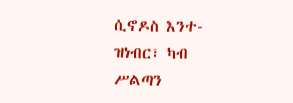ሲኖዶስ እንተ-ዝነብር፣ ካብ ሥልጣን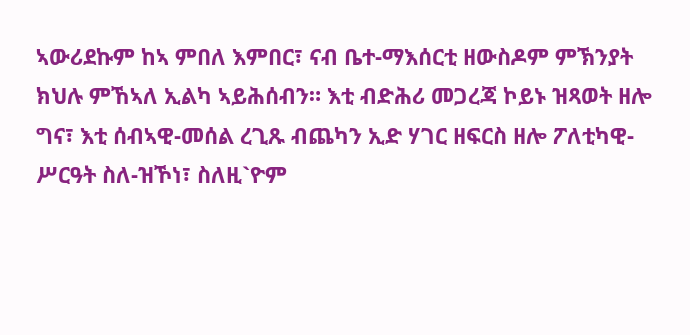ኣውሪደኩም ከኣ ምበለ እምበር፣ ናብ ቤተ-ማእሰርቲ ዘውስዶም ምኽንያት ክህሉ ምኸኣለ ኢልካ ኣይሕሰብን። እቲ ብድሕሪ መጋረጃ ኮይኑ ዝጻወት ዘሎ ግና፣ እቲ ሰብኣዊ-መሰል ረጊጹ ብጨካን ኢድ ሃገር ዘፍርስ ዘሎ ፖለቲካዊ-ሥርዓት ስለ-ዝኾነ፣ ስለዚ`ዮም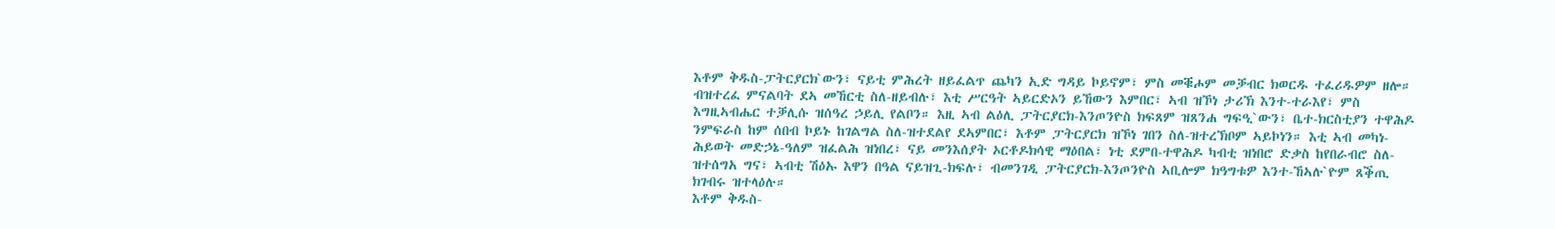እቶም ቅዱስ-ፓትርያርክ`ውን፣ ናይቲ ምሕረት ዘይፈልጥ ጨካን ኢድ ግዳይ ኮይኖም፣ ምስ መቑሖም መቓብር ክወርዱ ተፈሪዱዎም ዘሎ።
ብዝተረፈ ምናልባት ደኣ መኸርቲ ስለ-ዘይብሉ፣ እቲ ሥርዓት ኣይርድኦን ይኸውን እምበር፣ ኣብ ዝኾነ ታሪኽ እንተ-ተራእየ፣ ምስ እግዚኣብሔር ተቓሊሱ ዝሰዓረ ኃይሊ የልቦን። እዚ ኣብ ልዕሊ ፓትርያርክ-እንጦንዮስ ክፍጸም ዝጸንሐ ግፍዒ`ውን፣ ቤተ-ክርስቲያን ተዋሕዶ ንምፍራስ ከም ሰበብ ኮይኑ ከገልግል ስለ-ዝተደልየ ደኣምበር፣ እቶም ፓትርያርክ ዝኾነ ገበን ስለ-ዝተረኽቦም ኣይኮነን። እቲ ኣብ መካነ-ሕይወት መድኃኔ-ዓለም ዝፈልሕ ዝነበረ፣ ናይ መንእሰያት ኦርቶዶክሳዊ ማዕበል፣ ነቲ ደምበ-ተዋሕዶ ካብቲ ዝነበሮ ድቃስ ከየበራብሮ ስለ-ዝተሰግአ ግና፣ ኣብቲ ሽዕኡ እዋን በዓል ናይዝጊ-ክፍሉ፣ ብመንገዲ ፓትርያርክ-እንጦንዮስ ኣቢሎም ክዓግቱዎ እንተ-ኸኣሉ`ዮም ጸቕጢ ክገብሩ ዝተላዕሉ።
እቶም ቅዱስ-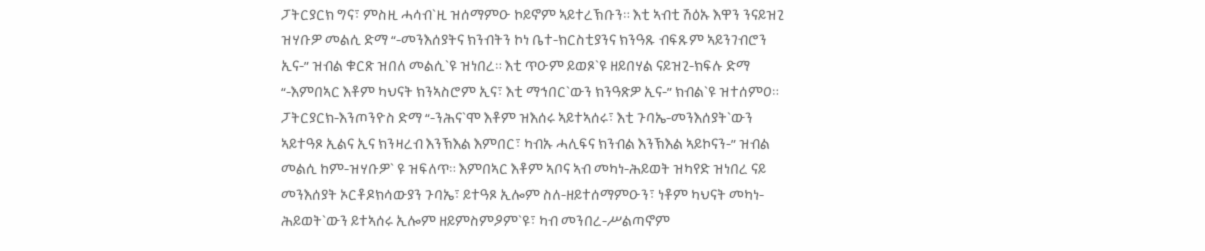ፓትርያርክ ግና፣ ምስዚ ሓሳብ`ዚ ዝሰማምዑ ኮይኖም ኣይተረኽቡን። እቲ ኣብቲ ሽዕኡ እዋን ንናይዝጊ ዝሃቡዎ መልሲ ድማ “-መንእሰያትና ክንብትን ኮነ ቤተ-ክርስቲያንና ክንዓጹ ብፍጹም ኣይንገብሮን ኢና-” ዝብል ቁርጽ ዝበለ መልሲ`ዩ ዝነበረ። እቲ ጥዑም ይወጾ`ዩ ዘይበሃል ናይዝጊ-ክፍሉ ድማ “-እምበኣር እቶም ካህናት ክንኣስሮም ኢና፣ እቲ ማኅበር`ውን ክንዓጽዎ ኢና-” ክብል`ዩ ዝተሰምዐ። ፓትርያርክ-እንጦንዮስ ድማ “-ንሕና`ሞ እቶም ዝእሰሩ ኣይተኣሰሩ፣ እቲ ጉባኤ-መንእሰያት`ውን ኣይተዓጾ ኢልና ኢና ክንዛረብ እንኽእል እምበር፣ ካብኡ ሓሊፍና ክንብል እንኽእል ኣይኮናን-” ዝብል መልሲ ከም-ዝሃቡዎ` ዩ ዝፍለጥ። እምበኣር እቶም ኣቦና ኣብ መካነ-ሕይወት ዝካየድ ዝነበረ ናይ መንእሰያት ኦርቶዶክሳውያን ጉባኤ፣ ይተዓጾ ኢሎም ስለ-ዘይተሰማምዑን፣ ነቶም ካህናት መካነ-ሕይወት`ውን ይተኣሰሩ ኢሎም ዘይምስምዖም`ዩ፣ ካብ መንበረ-ሥልጣኖም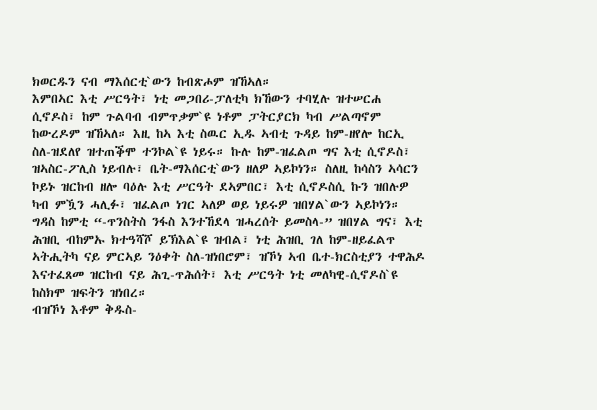ክወርዱን ናብ ማእሰርቲ`ውን ከብጽሖም ዝኸኣለ።
እምበኣር እቲ ሥርዓት፣ ነቲ መጋበሪ-ፓለቲካ ክኸውን ተባሂሉ ዝተሠርሐ ሲኖዶስ፣ ከም ጉልባብ ብምጥቃም`ዩ ነቶም ፓትርያርክ ካብ ሥልጣኖም ከውረዶም ዝኸኣለ። እዚ ከኣ እቲ ስዉር ኢዱ ኣብቲ ጉዳይ ከም-ዘየሎ ከርኢ ስለ-ዝደለየ ዝተጠቕሞ ተንኮል`ዩ ነይሩ። ኩሉ ከም-ዝፈልጦ ግና እቲ ሲኖዶስ፣ ዝኣስር-ፖሊስ ነይብሉ፣ ቤት-ማእሰርቲ`ውን ዘለዎ ኣይኮነን። ስለዚ ከሳስን ኣሳርን ኮይኑ ዝርከብ ዘሎ ባዕሉ እቲ ሥርዓት ደኣምበር፣ እቲ ሲኖዶስሲ ኩን ዝበሉዎ ካብ ምዃን ሓሊፉ፣ ዝፈልጦ ነገር ኣለዎ ወይ ነይሩዎ ዝበሃል`ውን ኣይኮነን። ግዳስ ከምቲ “-ጥንስትስ ንፋስ እንተኸደላ ዝሓረሰት ይመስላ-” ዝበሃል ግና፣ እቲ ሕዝቢ ብከምኡ ክተዓሻሾ ይኽእል`ዩ ዝብል፣ ነቲ ሕዝቢ ገለ ከም-ዘይፈልጥ ኣትሒትካ ናይ ምርኣይ ንዕቀት ስለ-ዝነበሮም፣ ዝኾነ ኣብ ቤተ-ክርስቲያን ተዋሕዶ እናተፈጸመ ዝርከብ ናይ ሕጊ-ጥሕሰት፣ እቲ ሥርዓት ነቲ መለካዊ-ሲኖዶስ`ዩ ከስክሞ ዝፍትን ዝነበረ።
ብዝኾነ እቶም ቅዱስ-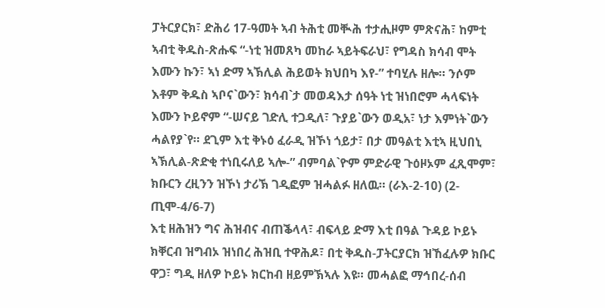ፓትርያርክ፣ ድሕሪ 17-ዓመት ኣብ ትሕቲ መቚሕ ተታሒዞም ምጽናሕ፣ ከምቲ ኣብቲ ቅዱስ-ጽሑፍ “-ነቲ ዝመጸካ መከራ ኣይትፍራህ፣ የግዳስ ክሳብ ሞት እሙን ኩን፣ ኣነ ድማ ኣኽሊል ሕይወት ክህበካ እየ-” ተባሂሉ ዘሎ። ንሶም እቶም ቅዱስ ኣቦና`ውን፣ ክሳብ`ታ መወዳእታ ሰዓት ነቲ ዝነበሮም ሓላፍነት እሙን ኮይኖም “-ሠናይ ገድሊ ተጋዲለ፣ ጉያይ`ውን ወዲአ፣ ነታ እምነት`ውን ሓልየያ`የ። ደጊም እቲ ቅኑዕ ፈራዲ ዝኾነ ጎይታ፣ በታ መዓልቲ እቲኣ ዚህበኒ ኣኽሊል-ጽድቂ ተነቢሩለይ ኣሎ-” ብምባል`ዮም ምድራዊ ጉዕዞኦም ፈጺሞም፣ ክቡርን ረዚንን ዝኾነ ታሪኽ ገዲፎም ዝሓልፉ ዘለዉ። (ራእ-2-10) (2-ጢሞ-4/6-7)
እቲ ዘሕዝን ግና ሕዝብና ብጠቕላላ፣ ብፍላይ ድማ እቲ በዓል ጉዳይ ኮይኑ ክቐርብ ዝግብኦ ዝነበረ ሕዝቢ ተዋሕዶ፣ በቲ ቅዱስ-ፓትርያርክ ዝኸፈሉዎ ክቡር ዋጋ፣ ግዲ ዘለዎ ኮይኑ ክርከብ ዘይምኽኣሉ እዩ። መሓልፎ ማኅበረ-ሰብ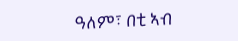ዓለም፣ በቲ ኣብ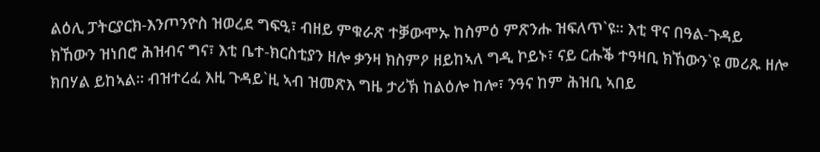ልዕሊ ፓትርያርክ-እንጦንዮስ ዝወረደ ግፍዒ፣ ብዘይ ምቁራጽ ተቓውሞኡ ከስምዕ ምጽንሑ ዝፍለጥ`ዩ። እቲ ዋና በዓል-ጉዳይ ክኸውን ዝነበሮ ሕዝብና ግና፣ እቲ ቤተ-ክርስቲያን ዘሎ ቃንዛ ክስምዖ ዘይከኣለ ግዲ ኮይኑ፣ ናይ ርሑቕ ተዓዛቢ ክኸውን`ዩ መሪጹ ዘሎ ክበሃል ይከኣል። ብዝተረፈ እዚ ጉዳይ`ዚ ኣብ ዝመጽእ ግዜ ታሪኽ ከልዕሎ ከሎ፣ ንዓና ከም ሕዝቢ ኣበይ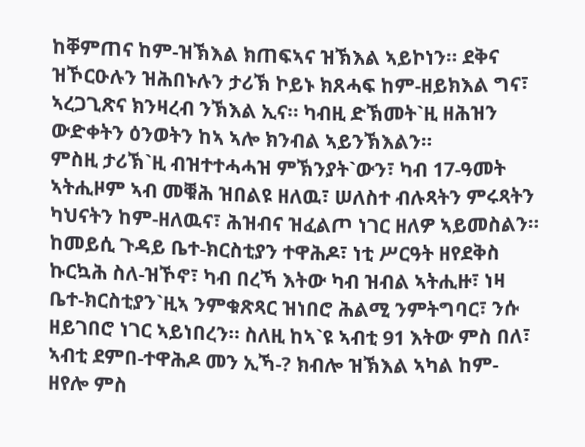ከቐምጠና ከም-ዝኽእል ክጠፍኣና ዝኽእል ኣይኮነን። ደቅና ዝኾርዑሉን ዝሕበኑሉን ታሪኽ ኮይኑ ክጸሓፍ ከም-ዘይክእል ግና፣ ኣረጋጊጽና ክንዛረብ ንኽእል ኢና። ካብዚ ድኽመት`ዚ ዘሕዝን ውድቀትን ዕንወትን ከኣ ኣሎ ክንብል ኣይንኽእልን።
ምስዚ ታሪኽ`ዚ ብዝተተሓሓዝ ምኽንያት`ውን፣ ካብ 17-ዓመት ኣትሒዞም ኣብ መቑሕ ዝበልዩ ዘለዉ፣ ሠለስተ ብሉጻትን ምሩጻትን ካህናትን ከም-ዘለዉና፣ ሕዝብና ዝፈልጦ ነገር ዘለዎ ኣይመስልን። ከመይሲ ጉዳይ ቤተ-ክርስቲያን ተዋሕዶ፣ ነቲ ሥርዓት ዘየደቅስ ኩርኳሕ ስለ-ዝኾኖ፣ ካብ በረኻ እትው ካብ ዝብል ኣትሒዙ፣ ነዛ ቤተ-ክርስቲያን`ዚኣ ንምቁጽጻር ዝነበሮ ሕልሚ ንምትግባር፣ ንሱ ዘይገበሮ ነገር ኣይነበረን። ስለዚ ከኣ`ዩ ኣብቲ 91 እትው ምስ በለ፣ ኣብቲ ደምበ-ተዋሕዶ መን ኢኻ-? ክብሎ ዝኽእል ኣካል ከም-ዘየሎ ምስ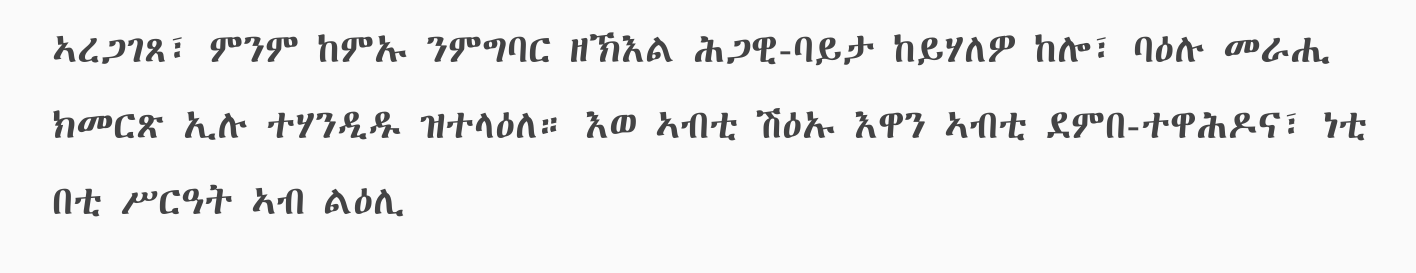ኣረጋገጸ፣ ምንም ከምኡ ንምግባር ዘኽእል ሕጋዊ-ባይታ ከይሃለዎ ከሎ፣ ባዕሉ መራሒ ክመርጽ ኢሉ ተሃንዲዱ ዝተላዕለ። እወ ኣብቲ ሽዕኡ እዋን ኣብቲ ደምበ-ተዋሕዶና፣ ነቲ በቲ ሥርዓት ኣብ ልዕሊ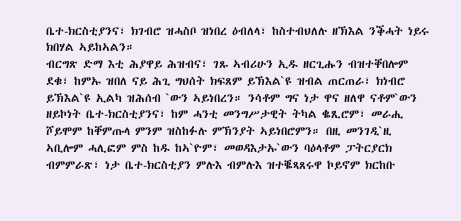ቤተ-ክርስቲያንና፣ ክገብሮ ዝሓስቦ ዝነበረ ዕብለላ፣ ከስተብህለሉ ዘኽእል ንቕሓት ነይሩ ክበሃል ኣይከኣልን።
ብርግጽ ድማ እቲ ሕያዋይ ሕዝብና፣ ገጹ ኣብሪሁን ኢዱ ዘርጊሑን ብዝተቐበሎም ደቁ፣ ከምኡ ዝበለ ናይ ሕጊ ግህሰት ክፍጸም ይኽእል`ዩ ዝብል ጠርጠራ፣ ክነብሮ ይኽእል`ዩ ኢልካ ዝሕሰብ `ውን ኣይነበረን። ንሳቶም ግና ነታ ዋና ዘለዋ ናቶም`ውን ዘይኮነት ቤተ-ክርስቲያንና፣ ከም ሓንቲ መንግሥታዊት ትካል ቈጺሮም፣ መራሒ ሾይሞም ከቐምጡላ ምንም ዝስከፉሉ ምኽንያት ኣይነበሮምን። በዚ መንገዲ`ዚ ኣቢሎም ሓሊፎም ምስ ከዱ ከኣ`ዮም፣ መወዳእታኡ`ውን ባዕላቶም ፓትርያርክ ብምምራጽ፣ ነታ ቤተ-ክርስቲያን ምሉእ ብምሉእ ዝተቘጻጸሩዋ ኮይኖም ክርከቡ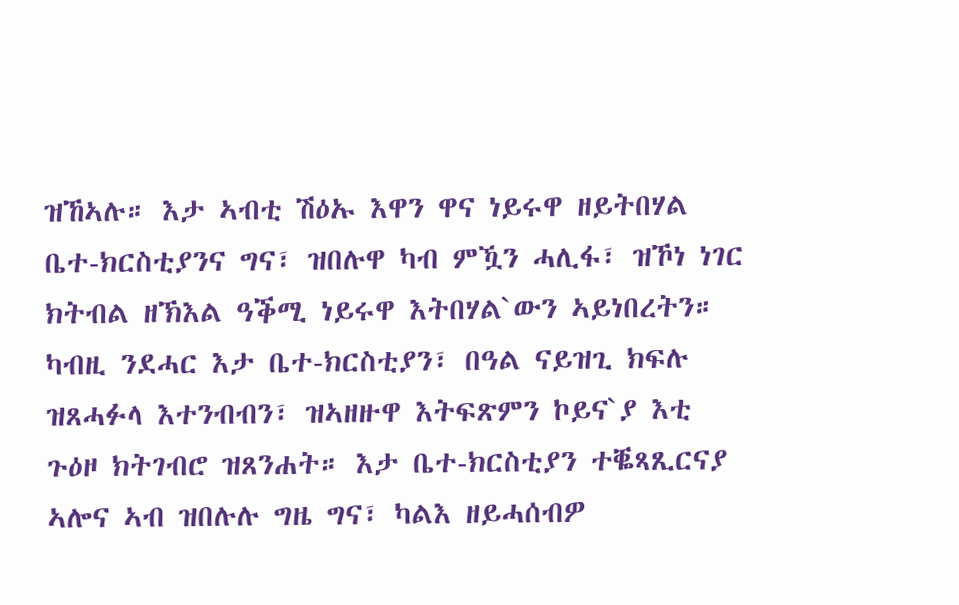ዝኸኣሉ። እታ ኣብቲ ሽዕኡ እዋን ዋና ነይሩዋ ዘይትበሃል ቤተ-ክርስቲያንና ግና፣ ዝበሉዋ ካብ ምዃን ሓሊፋ፣ ዝኾነ ነገር ክትብል ዘኽእል ዓቕሚ ነይሩዋ እትበሃል`ውን ኣይነበረትን።
ካብዚ ንደሓር እታ ቤተ-ክርስቲያን፣ በዓል ናይዝጊ ክፍሉ ዝጸሓፉላ እተንብብን፣ ዝኣዘዙዋ እትፍጽምን ኮይና`ያ እቲ ጉዕዞ ክትገብሮ ዝጸንሐት። እታ ቤተ-ክርስቲያን ተቘጻጺርናያ ኣሎና ኣብ ዝበሉሉ ግዜ ግና፣ ካልእ ዘይሓሰብዎ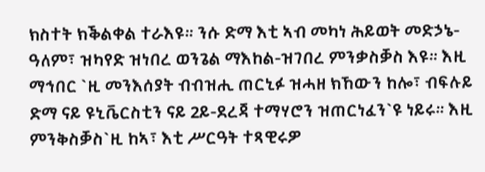ክስተት ክቕልቀል ተራእዩ። ንሱ ድማ እቲ ኣብ መካነ ሕይወት መድኃኔ-ዓለም፣ ዝካየድ ዝነበረ ወንጌል ማእከል-ዝገበረ ምንቃስቓስ እዩ። እዚ ማኅበር `ዚ መንእሰያት ብብዝሒ ጠርኒፉ ዝሓዘ ክኸውን ከሎ፣ ብፍሉይ ድማ ናይ ዩኒቬርስቲን ናይ 2ይ-ደረጃ ተማሃሮን ዝጠርነፈን`ዩ ነይሩ። እዚ ምንቅስቓስ`ዚ ከኣ፣ እቲ ሥርዓት ተጻዊሩዎ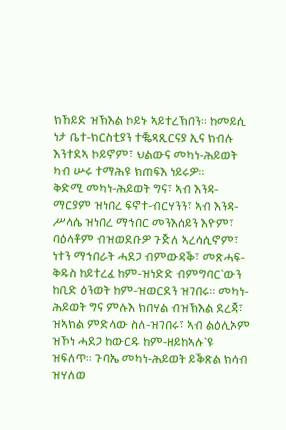ክኸይድ ዝኽእል ኮይኑ ኣይተረኽበን። ከመይሲ ነታ ቤተ-ክርስቲያን ተቘጻጺርናያ ኢና ክብሉ እንተደኣ ኮይኖም፣ ህልውና መካነ-ሕይወት ካብ ሡሩ ተማሕዩ ክጠፍእ ነይሩዎ።
ቅድሚ መካነ-ሕይወት ግና፣ ኣብ እንዳ-ማርያም ዝነበረ ፍኖተ-ብርሃንን፣ ኣብ እንዳ-ሥላሴ ዝነበረ ማኅበር መንእሰይን እዮም፣ ባዕላቶም ብዝወደቡዎ ጉጅለ ኣረሳሲኖም፣ ነተን ማኅበራት ሓደጋ ብምውዳቕ፣ መጽሓፍ-ቅዱስ ከይተረፈ ከም-ዝነድድ ብምግባር`ውን ከቢድ ዕንወት ከም-ዝወርደን ዝገበሩ። መካነ-ሕይወት ግና ምሉእ ክበሃል ብዝኽእል ደረጃ፣ ዝኣክል ምድላው ስለ-ዝገበሩ፣ ኣብ ልዕሊኦም ዝኾነ ሓደጋ ከውርዱ ከም-ዘይከኣሉ`ዩ ዝፍለጥ። ጉባኤ መካነ-ሕይወት ይቕጽል ክሳብ ዝሃለወ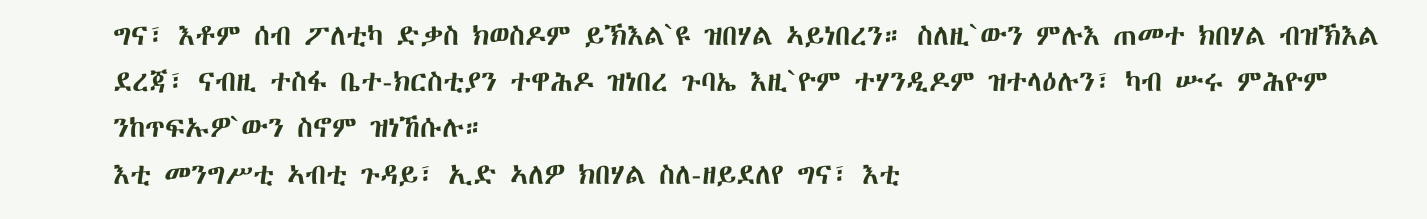ግና፣ እቶም ሰብ ፖለቲካ ድቃስ ክወስዶም ይኽእል`ዩ ዝበሃል ኣይነበረን። ስለዚ`ውን ምሉእ ጠመተ ክበሃል ብዝኽእል ደረጃ፣ ናብዚ ተስፋ ቤተ-ክርስቲያን ተዋሕዶ ዝነበረ ጉባኤ እዚ`ዮም ተሃንዲዶም ዝተላዕሉን፣ ካብ ሡሩ ምሕዮም ንከጥፍኡዎ`ውን ስኖም ዝነኸሱሉ።
እቲ መንግሥቲ ኣብቲ ጉዳይ፣ ኢድ ኣለዎ ክበሃል ስለ-ዘይደለየ ግና፣ እቲ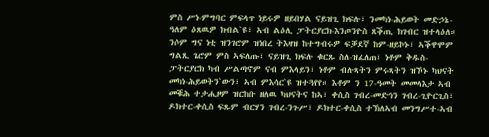ምስ ሥነ-ምግባር ምፍላጥ ነይሩዎ ዘይበሃል ናይዝጊ ክፍሉ፣ ንመካነ-ሕይወት መድኃኔ-ዓለም ዕጸዉዎ ክብል`ዩ፣ ኣብ ልዕሊ ፓትርያርክ-እንጦንዮስ ጸቕጢ ክገብር ዝተላዕለ። ንሶም ግና ነቲ ዝንገሮም ዝነበረ ትእዛዝ ከተግብሩዎ ፍቓደኛ ከም-ዘይኮኑ፣ ኣቕዋሞም ግልጺ ጌሮም ምስ ኣፍለጡ፣ ናይዝጊ ክፍሉ ቁርጹ ስለ-ዝፈለጠ፣ ነቶም ቅዱስ-ፓትርያርክ ካብ ሥልጣኖም ናብ ምእላይን፣ ነቶም ብሉጻትን ምሩጻትን ዝኾኑ ካህናት መካነ-ሕይወትን`ውን፣ ኣብ ምእሳር`ዩ ዝተጓየየ። እቶም ን 17-ዓመት መመላእታ ኣብ መቑሕ ተታሒዞም ዝርከቡ ዘለዉ ካህናትና ከኣ፣ ቀሲስ ገብረ-መድኅን ገብረ-ጊዮርጊስ፣ ዶክተር-ቀሲስ ፍጹም ብርሃን ገብረ-ንጉሥ፣ ዶክተር-ቀሲስ ተኽለኣብ መንግሥተ-ኣብ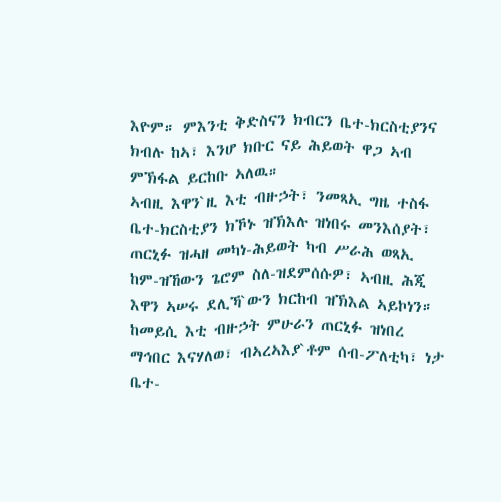እዮም። ምእንቲ ቅድስናን ክብርን ቤተ-ክርስቲያንና ክብሉ ከኣ፣ እንሆ ክቡር ናይ ሕይወት ዋጋ ኣብ ምኽፋል ይርከቡ ኣለዉ።
ኣብዚ እዋን`ዚ እቲ ብዙኃት፣ ንመጻኢ ግዜ ተስፋ ቤተ-ክርስቲያን ክኾኑ ዝኽእሉ ዝነበሩ መንእሰያት፣ ጠርኒፉ ዝሓዘ መካነ-ሕይወት ካብ ሥራሕ ወጻኢ ከም-ዝኸውን ጌሮም ስለ-ዝደምሰሱዎ፣ ኣብዚ ሕጂ እዋን ኣሠሩ ደሊኻ`ውን ክርከብ ዝኽእል ኣይኮነን። ከመይሲ እቲ ብዙኃት ምሁራን ጠርኒፉ ዝነበረ ማኅበር እናሃለወ፣ ብኣረኣእያ`ቶም ሰብ-ፖለቲካ፣ ነታ ቤተ-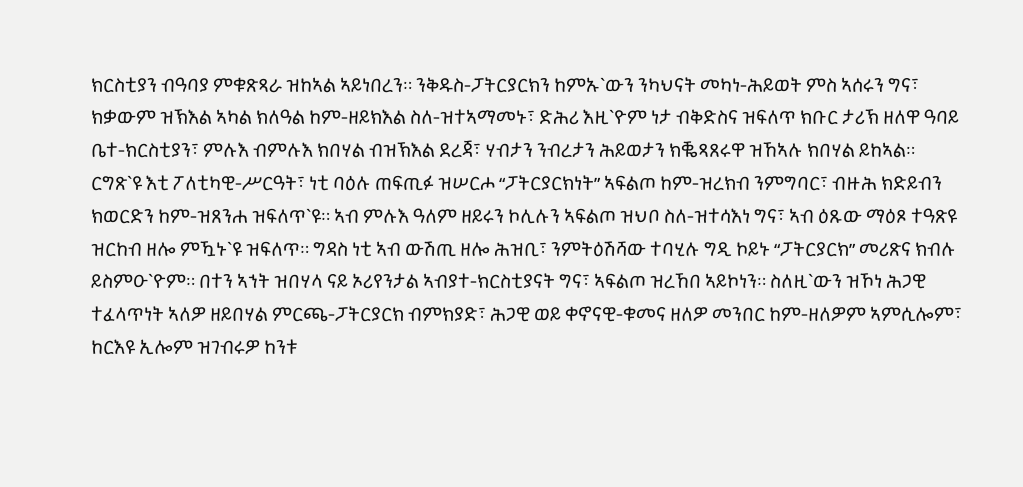ክርስቲያን ብዓባያ ምቁጽጻራ ዝከኣል ኣይነበረን። ንቅዱስ-ፓትርያርክን ከምኡ`ውን ንካህናት መካነ-ሕይወት ምስ ኣሰሩን ግና፣ ክቃውም ዝኽእል ኣካል ክለዓል ከም-ዘይክእል ስለ-ዝተኣማመኑ፣ ድሕሪ እዚ`ዮም ነታ ብቅድስና ዝፍለጥ ክቡር ታሪኽ ዘለዋ ዓባይ ቤተ-ክርስቲያን፣ ምሉእ ብምሉእ ክበሃል ብዝኽእል ደረጃ፣ ሃብታን ንብረታን ሕይወታን ክቘጻጸሩዋ ዝኸኣሉ ክበሃል ይከኣል።
ርግጽ`ዩ እቲ ፖለቲካዊ-ሥርዓት፣ ነቲ ባዕሉ ጠፍጢፉ ዝሠርሖ “ፓትርያርክነት” ኣፍልጦ ከም-ዝረክብ ንምግባር፣ ብዙሕ ክድይብን ክወርድን ከም-ዝጸንሐ ዝፍለጥ`ዩ። ኣብ ምሉእ ዓለም ዘይሩን ኮሊሉን ኣፍልጦ ዝህቦ ስለ-ዝተሳእነ ግና፣ ኣብ ዕጹው ማዕጾ ተዓጽዩ ዝርከብ ዘሎ ምዃኑ`ዩ ዝፍለጥ። ግዳስ ነቲ ኣብ ውሽጢ ዘሎ ሕዝቢ፣ ንምትዕሽሻው ተባሂሉ ግዲ ኮይኑ “ፓትርያርክ” መሪጽና ክብሉ ይስምዑ`ዮም። በተን ኣኀት ዝበሃላ ናይ ኦሪየንታል ኣብያተ-ክርስቲያናት ግና፣ ኣፍልጦ ዝረኸበ ኣይኮነን። ስለዚ`ውን ዝኾነ ሕጋዊ ተፈላጥነት ኣለዎ ዘይበሃል ምርጫ-ፓትርያርክ ብምክያድ፣ ሕጋዊ ወይ ቀኖናዊ-ቁመና ዘለዎ መንበር ከም-ዘለዎም ኣምሲሎም፣ ከርእዩ ኢሎም ዝገብሩዎ ከንቱ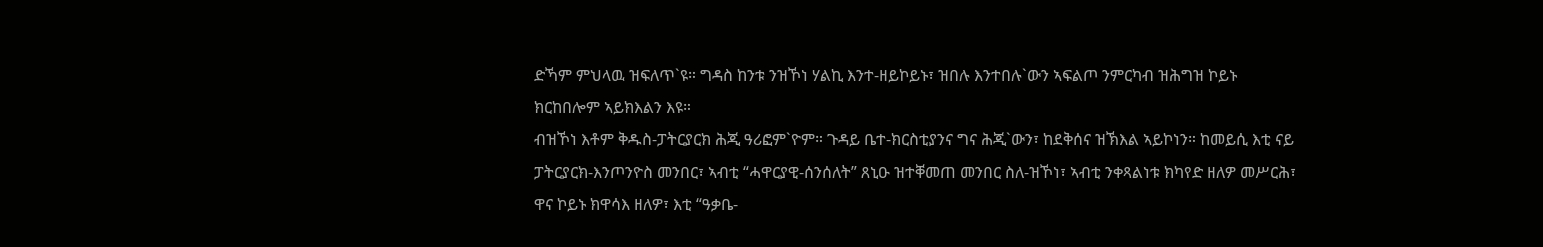ድኻም ምህላዉ ዝፍለጥ`ዩ። ግዳስ ከንቱ ንዝኾነ ሃልኪ እንተ-ዘይኮይኑ፣ ዝበሉ እንተበሉ`ውን ኣፍልጦ ንምርካብ ዝሕግዝ ኮይኑ ክርከበሎም ኣይክእልን እዩ።
ብዝኾነ እቶም ቅዱስ-ፓትርያርክ ሕጂ ዓሪፎም`ዮም። ጉዳይ ቤተ-ክርስቲያንና ግና ሕጂ`ውን፣ ከደቅሰና ዝኽእል ኣይኮነን። ከመይሲ እቲ ናይ ፓትርያርክ-እንጦንዮስ መንበር፣ ኣብቲ “ሓዋርያዊ-ሰንሰለት” ጸኒዑ ዝተቐመጠ መንበር ስለ-ዝኾነ፣ ኣብቲ ንቀጻልነቱ ክካየድ ዘለዎ መሥርሕ፣ ዋና ኮይኑ ክዋሳእ ዘለዎ፣ እቲ “ዓቃቤ-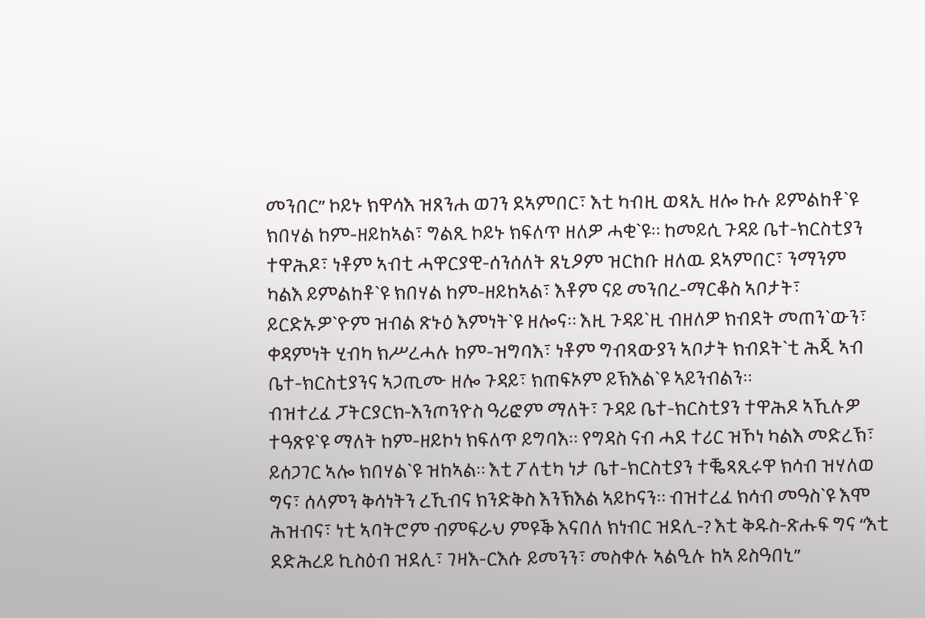መንበር” ኮይኑ ክዋሳእ ዝጸንሐ ወገን ደኣምበር፣ እቲ ካብዚ ወጻኢ ዘሎ ኩሉ ይምልከቶ`ዩ ክበሃል ከም-ዘይከኣል፣ ግልጺ ኮይኑ ክፍለጥ ዘለዎ ሓቂ`ዩ። ከመይሲ ጉዳይ ቤተ-ክርስቲያን ተዋሕዶ፣ ነቶም ኣብቲ ሓዋርያዊ-ሰንሰለት ጸኒዖም ዝርከቡ ዘለዉ ደኣምበር፣ ንማንም ካልእ ይምልከቶ`ዩ ክበሃል ከም-ዘይከኣል፣ እቶም ናይ መንበረ-ማርቆስ ኣቦታት፣ ይርድኡዎ`ዮም ዝብል ጽኑዕ እምነት`ዩ ዘሎና። እዚ ጉዳይ`ዚ ብዘለዎ ክብደት መጠን`ውን፣ ቀዳምነት ሂብካ ክሥረሓሉ ከም-ዝግባእ፣ ነቶም ግብጻውያን ኣቦታት ክብደት`ቲ ሕጂ ኣብ ቤተ-ክርስቲያንና ኣጋጢሙ ዘሎ ጉዳይ፣ ክጠፍኦም ይኽእል`ዩ ኣይንብልን።
ብዝተረፈ ፓትርያርክ-እንጦንዮስ ዓሪፎም ማለት፣ ጉዳይ ቤተ-ክርስቲያን ተዋሕዶ ኣኺሉዎ ተዓጽዩ`ዩ ማለት ከም-ዘይኮነ ክፍለጥ ይግባእ። የግዳስ ናብ ሓደ ተሪር ዝኾነ ካልእ መድረኽ፣ ይሰጋገር ኣሎ ክበሃል`ዩ ዝከኣል። እቲ ፖለቲካ ነታ ቤተ-ክርስቲያን ተቘጻጺሩዋ ክሳብ ዝሃለወ ግና፣ ሰላምን ቅሳነትን ረኺብና ክንድቅስ እንኽእል ኣይኮናን። ብዝተረፈ ክሳብ መዓስ`ዩ እሞ ሕዝብና፣ ነቲ ኣባትሮም ብምፍራህ ምዩቕ እናበለ ክነብር ዝደሊ-? እቲ ቅዱስ-ጽሑፍ ግና “እቲ ደድሕረይ ኪስዕብ ዝደሊ፣ ገዛእ-ርእሱ ይመንን፣ መስቀሉ ኣልዒሉ ከኣ ይስዓበኒ”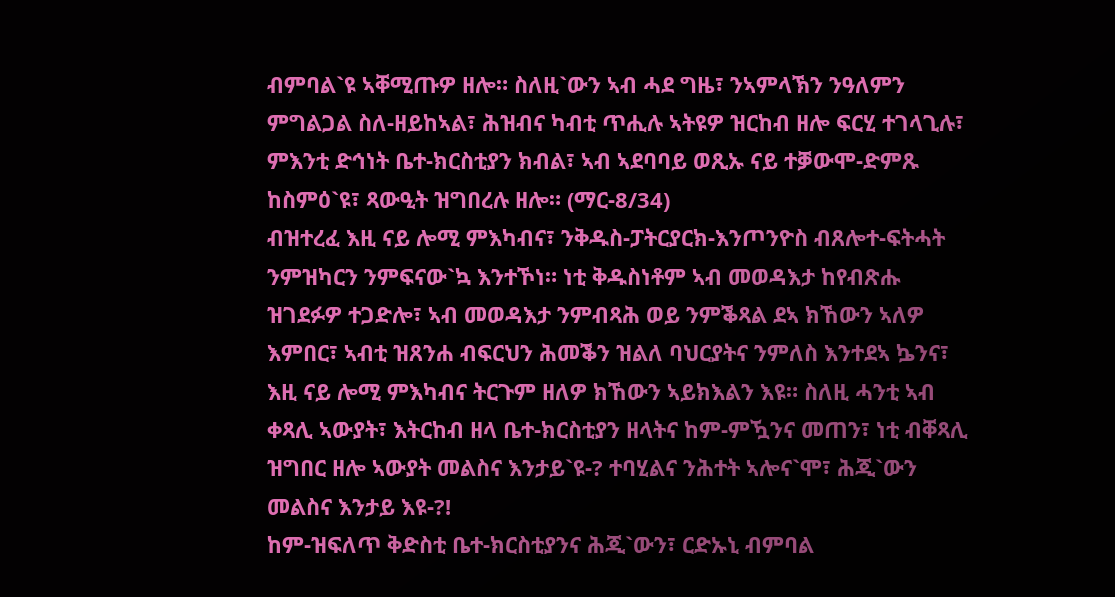ብምባል`ዩ ኣቐሚጡዎ ዘሎ። ስለዚ`ውን ኣብ ሓደ ግዜ፣ ንኣምላኽን ንዓለምን ምግልጋል ስለ-ዘይከኣል፣ ሕዝብና ካብቲ ጥሒሉ ኣትዩዎ ዝርከብ ዘሎ ፍርሂ ተገላጊሉ፣ ምእንቲ ድኅነት ቤተ-ክርስቲያን ክብል፣ ኣብ ኣደባባይ ወጺኡ ናይ ተቓውሞ-ድምጹ ከስምዕ`ዩ፣ ጻውዒት ዝግበረሉ ዘሎ። (ማር-8/34)
ብዝተረፈ እዚ ናይ ሎሚ ምእካብና፣ ንቅዱስ-ፓትርያርክ-እንጦንዮስ ብጸሎተ-ፍትሓት ንምዝካርን ንምፍናው`ኳ እንተኾነ። ነቲ ቅዱስነቶም ኣብ መወዳእታ ከየብጽሑ ዝገደፉዎ ተጋድሎ፣ ኣብ መወዳእታ ንምብጻሕ ወይ ንምቕጻል ደኣ ክኸውን ኣለዎ እምበር፣ ኣብቲ ዝጸንሐ ብፍርህን ሕመቕን ዝልለ ባህርያትና ንምለስ እንተደኣ ኴንና፣ እዚ ናይ ሎሚ ምእካብና ትርጉም ዘለዎ ክኸውን ኣይክእልን እዩ። ስለዚ ሓንቲ ኣብ ቀጻሊ ኣውያት፣ እትርከብ ዘላ ቤተ-ክርስቲያን ዘላትና ከም-ምዃንና መጠን፣ ነቲ ብቐጻሊ ዝግበር ዘሎ ኣውያት መልስና እንታይ`ዩ-? ተባሂልና ንሕተት ኣሎና`ሞ፣ ሕጂ`ውን መልስና እንታይ እዩ-?!
ከም-ዝፍለጥ ቅድስቲ ቤተ-ክርስቲያንና ሕጂ`ውን፣ ርድኡኒ ብምባል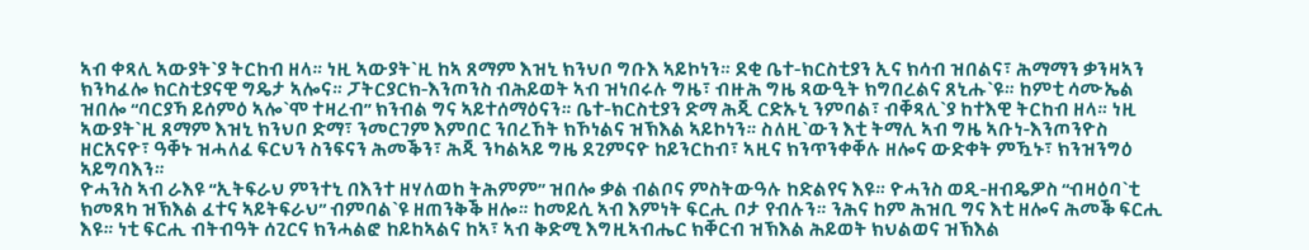ኣብ ቀጻሊ ኣውያት`ያ ትርከብ ዘላ። ነዚ ኣውያት`ዚ ከኣ ጸማም እዝኒ ክንህቦ ግቡእ ኣይኮነን። ደቂ ቤተ-ክርስቲያን ኢና ክሳብ ዝበልና፣ ሕማማን ቃንዛኣን ክንካፈሎ ክርስቲያናዊ ግዴታ ኣሎና። ፓትርያርክ-እንጦንስ ብሕይወት ኣብ ዝነበሩሉ ግዜ፣ ብዙሕ ግዜ ጻውዒት ክግበረልና ጸኒሑ`ዩ። ከምቲ ሳሙኤል ዝበሎ “ባርያኻ ይሰምዕ ኣሎ`ሞ ተዛረብ” ክንብል ግና ኣይተሰማዕናን። ቤተ-ክርስቲያን ድማ ሕጂ ርድኡኒ ንምባል፣ ብቐጻሊ`ያ ከተእዊ ትርከብ ዘላ። ነዚ ኣውያት`ዚ ጸማም እዝኒ ክንህቦ ድማ፣ ንመርገም እምበር ንበረኸት ክኾነልና ዝኽእል ኣይኮነን። ስለዚ`ውን እቲ ትማሊ ኣብ ግዜ ኣቡነ-እንጦንዮስ ዘርአናዮ፣ ዓቐኑ ዝሓለፈ ፍርህን ስንፍናን ሕመቕን፣ ሕጂ ንካልኣይ ግዜ ደጊምናዮ ከይንርከብ፣ ኣዚና ክንጥንቀቐሉ ዘሎና ውድቀት ምዃኑ፣ ክንዝንግዕ ኣይግባእን።
ዮሓንስ ኣብ ራእዩ “ኢትፍራህ ምንተኒ በእንተ ዘሃለወከ ትሕምም” ዝበሎ ቃል ብልቦና ምስትውዓሉ ከድልየና እዩ። ዮሓንስ ወዲ-ዘብዴዎስ “ብዛዕባ`ቲ ክመጸካ ዝኽእል ፈተና ኣይትፍራህ” ብምባል`ዩ ዘጠንቅቕ ዘሎ። ከመይሲ ኣብ እምነት ፍርሒ ቦታ የብሉን። ንሕና ከም ሕዝቢ ግና እቲ ዘሎና ሕመቕ ፍርሒ እዩ። ነቲ ፍርሒ ብትብዓት ሰጊርና ክንሓልፎ ከይከኣልና ከኣ፣ ኣብ ቅድሚ እግዚኣብሔር ክቐርብ ዝኽእል ሕይወት ክህልወና ዝኽእል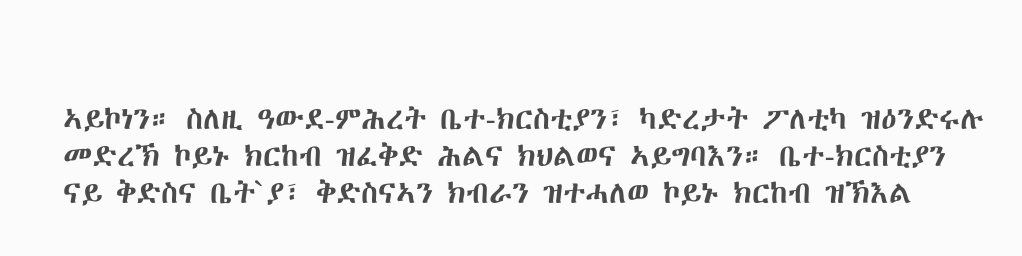ኣይኮነን። ስለዚ ዓውደ-ምሕረት ቤተ-ክርስቲያን፣ ካድረታት ፖለቲካ ዝዕንድሩሉ መድረኽ ኮይኑ ክርከብ ዝፈቅድ ሕልና ክህልወና ኣይግባእን። ቤተ-ክርስቲያን ናይ ቅድስና ቤት`ያ፣ ቅድስናኣን ክብራን ዝተሓለወ ኮይኑ ክርከብ ዝኽእል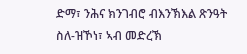ድማ፣ ንሕና ክንገብሮ ብእንኽእል ጽንዓት ስለ-ዝኾነ፣ ኣብ መድረኽ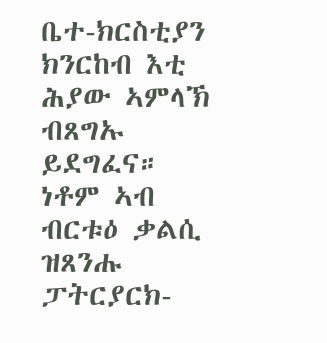ቤተ-ክርስቲያን ክንርከብ እቲ ሕያው ኣምላኽ ብጸግኡ ይደግፈና። ነቶም ኣብ ብርቱዕ ቃልሲ ዝጸንሑ ፓትርያርክ-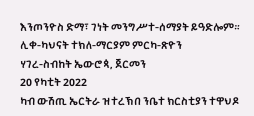እንጦንዮስ ድማ፣ ገነት መንግሥተ-ሰማያት ይዓድሎም።
ሊቀ-ካህናት ተክለ-ማርያም ምርካ-ጽዮን
ሃገረ-ስብከት ኤውሮጳ, ጀርመን
20 የካቲት 2022
ካብ ውሽጢ ኤርትራ ዝተረኽበ ንቤተ ክርስቲያን ተዋህዶ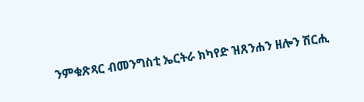ንምቁጽጻር ብመንግስቲ ኤርትራ ክካየድ ዝጸንሐን ዘሎን ሽርሒ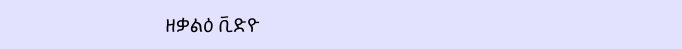ዘቃልዕ ቪድዮ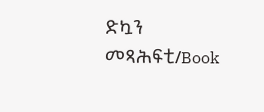ድኳን መጻሕፍቲ/Book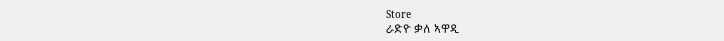Store
ራድዮ ቃለ ኣዋዲ